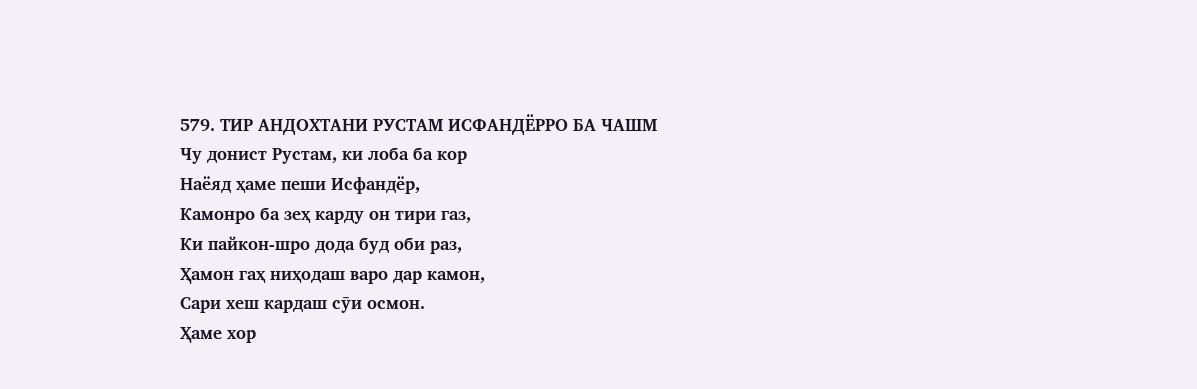579. ТИР АНДОХТАНИ РУСТАМ ИСФАНДЁРРО БА ЧАШМ
Чу донист Рустам, ки лоба ба кор
Наёяд ҳаме пеши Исфандёр,
Камонро ба зеҳ карду он тири газ,
Ки пайкон-шро дода буд оби раз,
Ҳамон гаҳ ниҳодаш варо дар камон,
Сари хеш кардаш сӯи осмон.
Ҳаме хор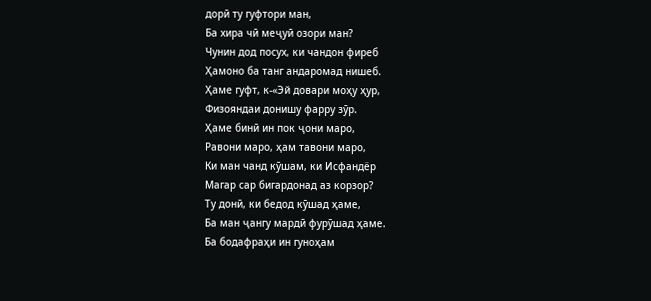дорӣ ту гуфтори ман,
Ба хира чӣ меҷуӣ озори ман?
Чунин дод посух, ки чандон фиреб
Ҳамоно ба танг андаромад нишеб.
Ҳаме гуфт, к-«Эй довари моҳу ҳур,
Физояндаи донишу фарру зӯр.
Ҳаме бинӣ ин пок ҷони маро,
Равони маро, ҳам тавони маро,
Ки ман чанд кӯшам, ки Исфандёр
Магар сар бигардонад аз корзор?
Ту донӣ, ки бедод кӯшад ҳаме,
Ба ман ҷангу мардӣ фурӯшад ҳаме.
Ба бодафраҳи ин гуноҳам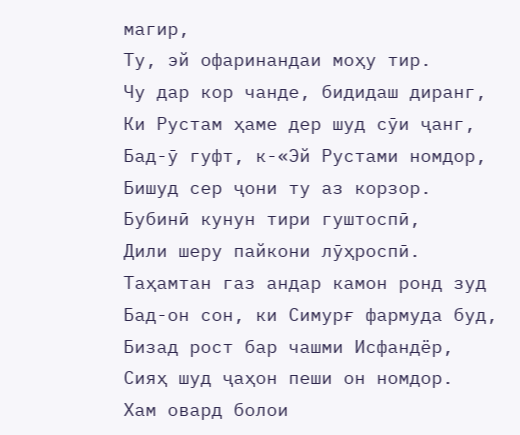магир,
Ту, эй офаринандаи моҳу тир.
Чу дар кор чанде, бидидаш диранг,
Ки Рустам ҳаме дер шуд сӯи ҷанг,
Бад-ӯ гуфт, к-«Эй Рустами номдор,
Бишуд сер ҷони ту аз корзор.
Бубинӣ кунун тири гуштоспӣ,
Дили шеру пайкони лӯҳроспӣ.
Таҳамтан газ андар камон ронд зуд
Бад-он сон, ки Симурғ фармуда буд,
Бизад рост бар чашми Исфандёр,
Сияҳ шуд ҷаҳон пеши он номдор.
Хам овард болои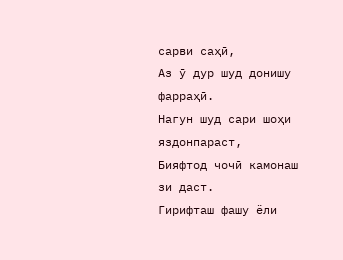сарви саҳӣ,
Аз ӯ дур шуд донишу фарраҳӣ.
Нагун шуд сари шоҳи яздонпараст,
Бияфтод чочӣ камонаш зи даст.
Гирифташ фашу ёли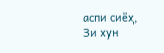аспи сиёҳ,
Зи хун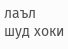лаъл шуд хоки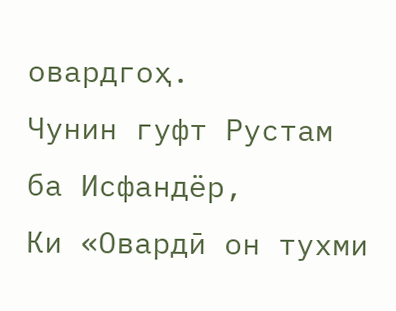овардгоҳ.
Чунин гуфт Рустам ба Исфандёр,
Ки «Овардӣ он тухми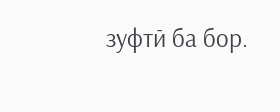зуфтӣ ба бор.